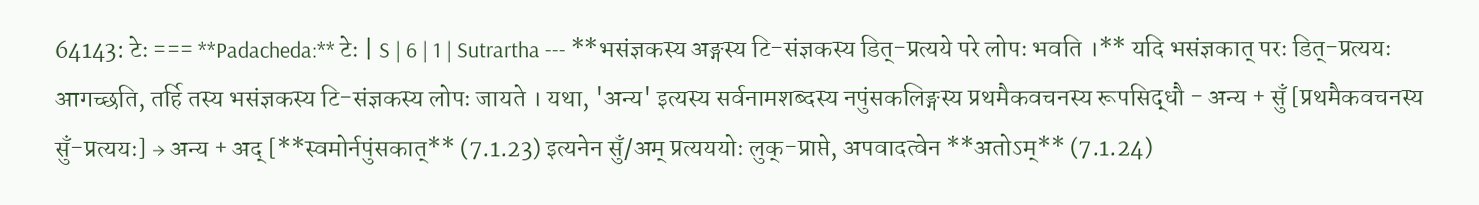64143: टेः === **Padacheda:** टेः | S | 6 | 1 | Sutrartha --- **भसंज्ञकस्य अङ्गस्य टि-संज्ञकस्य डित्-प्रत्यये परे लोपः भवति ।** यदि भसंज्ञकात् परः डित्-प्रत्ययः आगच्छति, तर्हि तस्य भसंज्ञकस्य टि-संज्ञकस्य लोपः जायते । यथा, 'अन्य' इत्यस्य सर्वनामशब्दस्य नपुंसकलिङ्गस्य प्रथमैकवचनस्य रूपसिद्धौ - अन्य + सुँ [प्रथमैकवचनस्य सुँ-प्रत्ययः] → अन्य + अद् [**स्वमोर्नपुंसकात्** (7.1.23) इत्यनेन सुँ/अम् प्रत्यययोः लुक्-प्राप्ते, अपवादत्वेन **अतोऽम्** (7.1.24)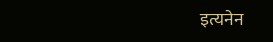इत्यनेन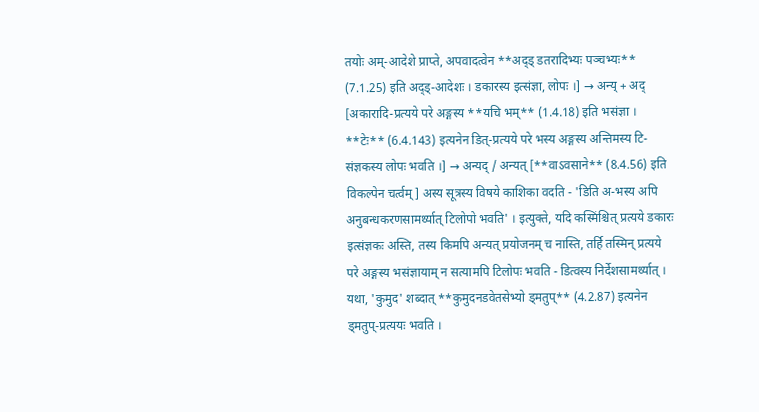तयोः अम्-आदेशे प्राप्ते, अपवादत्वेन **अद्ड् डतरादिभ्यः पञ्चभ्यः** (7.1.25) इति अद्ड्-आदेशः । डकारस्य इत्संज्ञा, लोपः ।] → अन्य् + अद् [अकारादि-प्रत्यये परे अङ्गस्य **यचि भम्** (1.4.18) इति भसंज्ञा । **टेः** (6.4.143) इत्यनेन डित्-प्रत्यये परे भस्य अङ्गस्य अन्तिमस्य टि-संज्ञकस्य लोपः भवति ।] → अन्यद् / अन्यत् [**वाऽवसाने** (8.4.56) इति विकल्पेन चर्त्वम्] अस्य सूत्रस्य विषये काशिका वदति - 'डिति अ-भस्य अपि अनुबन्धकरणसामर्थ्यात् टिलोपो भवति' । इत्युक्ते, यदि कस्मिंश्चित् प्रत्यये डकारः इत्संज्ञकः अस्ति, तस्य किमपि अन्यत् प्रयोजनम् च नास्ति, तर्हि तस्मिन् प्रत्यये परे अङ्गस्य भसंज्ञायाम् न सत्यामपि टिलोपः भवति - डित्वस्य निर्देशसामर्थ्यात् । यथा, 'कुमुद' शब्दात् **कुमुदनडवेतसेभ्यो ड्मतुप्** (4.2.87) इत्यनेन ड्मतुप्-प्रत्ययः भवति ।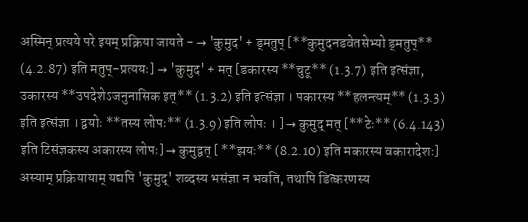अस्मिन् प्रत्यये परे इयम् प्रक्रिया जायते - → 'कुमुद' + ड्मतुप् [**कुमुदनडवेतसेभ्यो ड्मतुप्** (4.2.87) इति मतुप्-प्रत्ययः] → 'कुमुद' + मत् [डकारस्य **चुटू** (1.3.7) इति इत्संज्ञा, उकारस्य **उपदेशेऽजनुनासिक इत्** (1.3.2) इति इत्संज्ञा । पकारस्य **हलन्त्यम्** (1.3.3) इति इत्संज्ञा । द्वयोः **तस्य लोपः** (1.3.9) इति लोपः । ] → कुमुद् मत् [**टेः** (6.4.143) इति टिसंज्ञकस्य अकारस्य लोपः] → कुमुद्वत् [ **झयः** (8.2.10) इति मकारस्य वकारादेशः] अस्याम् प्रक्रियायाम् यद्यपि 'कुमुद्' शब्दस्य भसंज्ञा न भवति, तथापि डित्करणस्य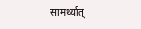सामर्थ्यात्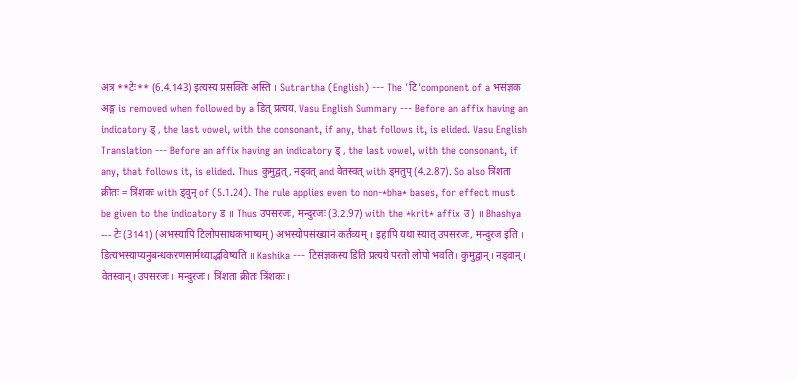अत्र **टेः** (6.4.143) इत्यस्य प्रसक्तिः अस्ति । Sutrartha (English) --- The 'टि'component of a भसंज्ञक अङ्ग is removed when followed by a डित् प्रत्यय. Vasu English Summary --- Before an affix having an indicatory ड् , the last vowel, with the consonant, if any, that follows it, is elided. Vasu English Translation --- Before an affix having an indicatory ड् , the last vowel, with the consonant, if any, that follows it, is elided. Thus कुमुद्वत्, नड्वत् and वेतस्वत् with ड्मतुप् (4.2.87). So also त्रिंशता क्रीतः = त्रिंशकः with ड्वुन् of (5.1.24). The rule applies even to non-*bha* bases, for effect must be given to the indicatory ड ॥ Thus उपसरजः, मन्दुरजः (3.2.97) with the *krit* affix उ) ॥ Bhashya --- टेः (3141) (अभस्यापि टिलोपसाधकभाष्यम्) अभस्योपसंख्यानं कर्तव्यम् । इहापि यथा स्यात् उपसरजः, मन्दुरज इति । डित्यभस्याप्यनुबन्धकरणसार्मथ्याद्भविष्यति ॥ Kashika --- टिसंज्ञकस्य डिति प्रत्यये परतो लोपो भवति। कुमुद्वान्। नड्वान्। वेतस्वान्। उपसरजः। मन्दुरजः। त्रिंशता क्रीतः त्रिंशकः।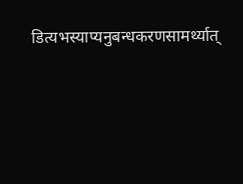डित्यभस्याप्यनुबन्धकरणसामर्थ्यात्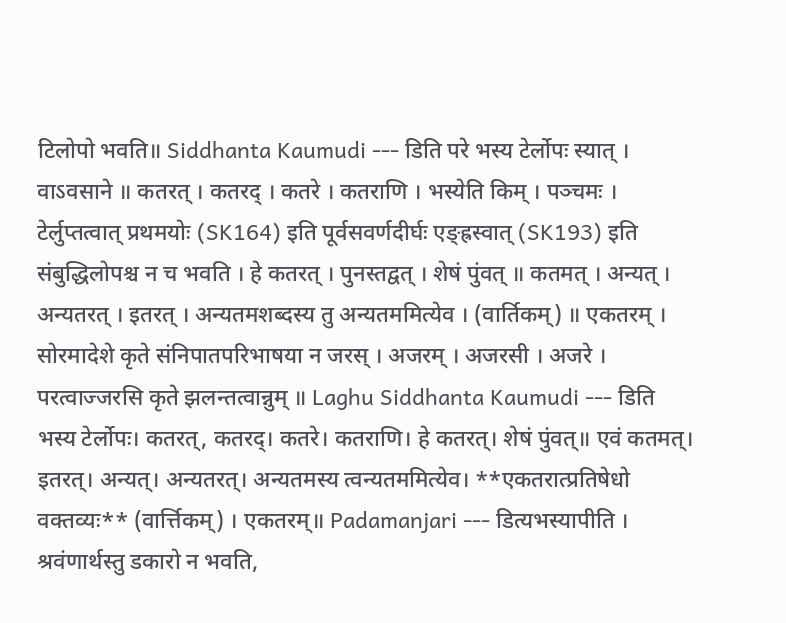टिलोपो भवति॥ Siddhanta Kaumudi --- डिति परे भस्य टेर्लोपः स्यात् । वाऽवसाने ॥ कतरत् । कतरद् । कतरे । कतराणि । भस्येति किम् । पञ्चमः । टेर्लुप्तत्वात् प्रथमयोः (SK164) इति पूर्वसवर्णदीर्घः एङ्ह्रस्वात् (SK193) इति संबुद्धिलोपश्च न च भवति । हे कतरत् । पुनस्तद्वत् । शेषं पुंवत् ॥ कतमत् । अन्यत् । अन्यतरत् । इतरत् । अन्यतमशब्दस्य तु अन्यतममित्येव । (वार्तिकम्) ॥ एकतरम् । सोरमादेशे कृते संनिपातपरिभाषया न जरस् । अजरम् । अजरसी । अजरे । परत्वाज्जरसि कृते झलन्तत्वान्नुम् ॥ Laghu Siddhanta Kaumudi --- डिति भस्य टेर्लोपः। कतरत्, कतरद्। कतरे। कतराणि। हे कतरत्। शेषं पुंवत्॥ एवं कतमत्। इतरत्। अन्यत्। अन्यतरत्। अन्यतमस्य त्वन्यतममित्येव। **एकतरात्प्रतिषेधो वक्तव्यः** (वार्त्तिकम्) । एकतरम्॥ Padamanjari --- डित्यभस्यापीति । श्रवंणार्थस्तु डकारो न भवति,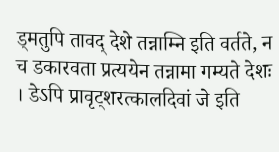ड्मतुपि तावद् देशे तन्नाम्नि इति वर्तते, न च डकारवता प्रत्ययेन तन्नामा गम्यते देशः । डेऽपि प्रावृट्शरत्कालदिवां जे इति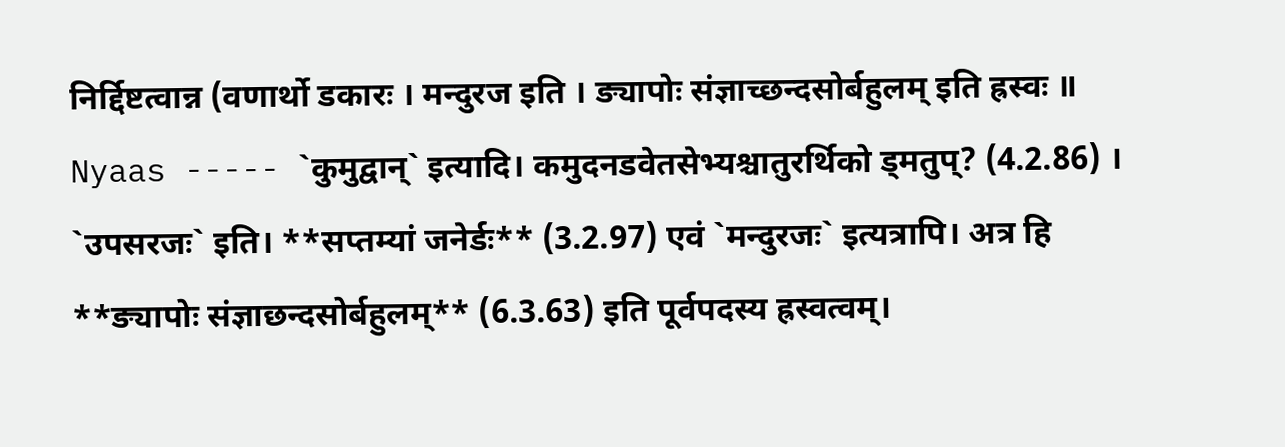निर्द्दिष्टत्वान्न (वणार्थो डकारः । मन्दुरज इति । ङ्यापोः संज्ञाच्छन्दसोर्बहुलम् इति ह्रस्वः ॥ Nyaas ----- `कुमुद्वान्` इत्यादि। कमुदनडवेतसेभ्यश्चातुरर्थिको ड्मतुप्? (4.2.86) । `उपसरजः` इति। **सप्तम्यां जनेर्डः** (3.2.97) एवं `मन्दुरजः` इत्यत्रापि। अत्र हि **ङ्यापोः संज्ञाछन्दसोर्बहुलम्** (6.3.63) इति पूर्वपदस्य ह्रस्वत्वम्।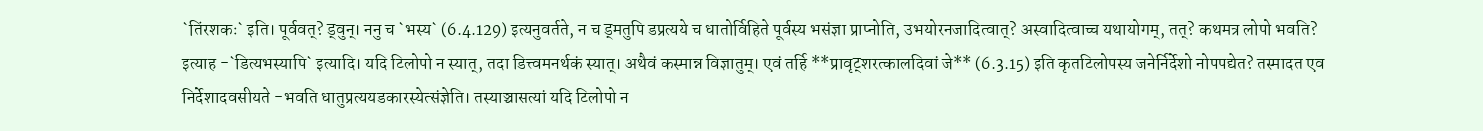`तिंरशकः` इति। पूर्ववत्? ड्वुन्। ननु च `भस्य` (6.4.129) इत्यनुवर्तते, न च ड्मतुपि डप्रत्यये च धातोर्विहिते पूर्वस्य भसंज्ञा प्राप्नोति, उभयोरनजादित्वात्? अस्वादित्वाच्च यथायोगम्, तत्? कथमत्र लोपो भवति? इत्याह -`डित्यभस्यापि` इत्यादि। यदि टिलोपो न स्यात्, तदा डित्त्वमनर्थकं स्यात्। अथैवं कस्मान्न विज्ञातुम्। एवं तर्हि **प्रावृट्शरत्कालदिवां जे** (6.3.15) इति कृतटिलोपस्य जनेर्निर्देशो नोपपद्येत? तस्मादत एव निर्देशादवसीयते -भवति धातुप्रत्ययडकारस्येत्संज्ञेति। तस्याञ्चासत्यां यदि टिलोपो न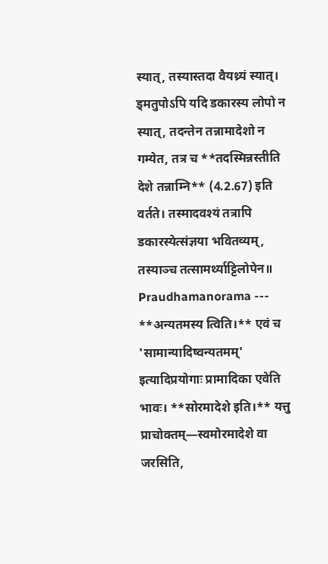स्यात्, तस्यास्तदा वैयथ्र्यं स्यात्। ड्मतुपोऽपि यदि डकारस्य लोपो न स्यात्, तदन्तेन तन्नामादेशो न गम्येत, तत्र च **तदस्मिन्नस्तीति देशे तन्नाम्नि** (4.2.67) इति वर्तते। तस्मादवश्यं तत्रापि डकारस्येत्संज्ञया भवितव्यम्, तस्याञ्च तत्सामर्थ्याट्टिलोपेन॥ Praudhamanorama --- **अन्यतमस्य त्विति।** एवं च 'सामान्यादिष्वन्यतमम्' इत्यादिप्रयोगाः प्रामादिका एवेति भावः। **सोरमादेशे इति।** यत्तु प्राचोक्तम्—स्वमोरमादेशे वा जरसिति,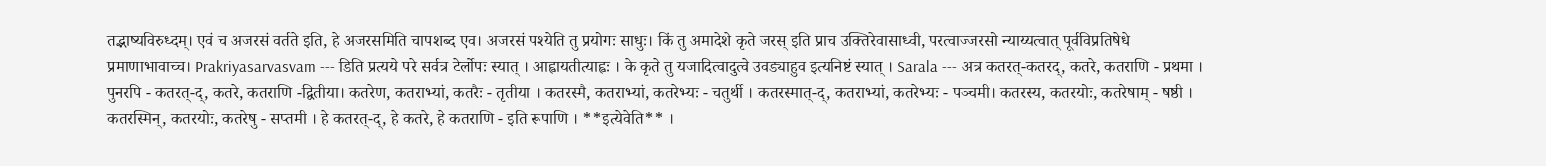तद्भाष्यविरुध्दम्। एवं च अजरसं वर्तते इति, हे अजरसमिति चापशब्द एव। अजरसं पश्येति तु प्रयोगः साधुः। किं तु अमादेशे कृते जरस् इति प्राच उक्तिरेवासाध्वी, परत्वाज्जरसो न्याय्यत्वात् पूर्वविप्रतिषेधे प्रमाणाभावाच्च। Prakriyasarvasvam --- डिति प्रत्यये परे सर्वत्र टेर्लोपः स्यात् । आह्वायतीत्याह्वः । के कृते तु यजादित्वादुत्वे उवड्याहुव इत्यनिष्टं स्यात् । Sarala --- अत्र कतरत्-कतरद्, कतरे, कतराणि - प्रथमा । पुनरपि - कतरत्-द्, कतरे, कतराणि -द्वितीया। कतरेण, कतराभ्यां, कतरैः - तृतीया । कतरस्मै, कतराभ्यां, कतरेभ्यः - चतुर्थी । कतरस्मात्-द्, कतराभ्यां, कतरेभ्यः - पञ्चमी। कतरस्य, कतरयोः, कतरेषाम् - षष्ठी । कतरस्मिन्, कतरयोः, कतरेषु - सप्तमी । हे कतरत्-द्, हे कतरे, हे कतराणि - इति रूपाणि । **इत्येवेति** ।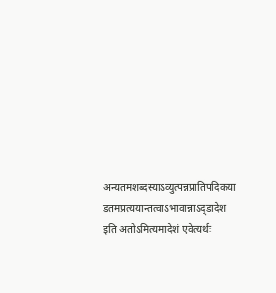अन्यतमशब्दस्याऽव्युत्पन्नप्रातिपदिकया डतमप्रत्ययान्तत्वाऽभावान्नाऽद्डादेश इति अतोऽमित्यमादेशं एवेत्यर्थः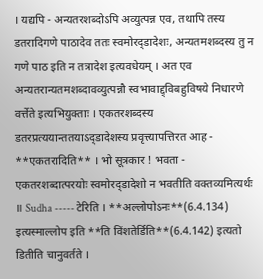। यद्यपि - अन्यतरशब्दोऽपि अव्युत्पन्न एव, तथापि तस्य डतरादिगणे पाठादेव ततः स्वमोरद्डादेशः, अन्यतमशब्दस्य तु न गणे पाठ इति न तत्रादेश इत्यवधेयम् । अत एव अन्यतरान्यतमशब्दावव्युत्पन्नौ स्वभावाद्द्विबहुविषये निधारणे वर्त्तेते इत्यभियुक्ताः । एकतरशब्दस्य डतरप्रत्ययान्ततयाऽद्डादेशस्य प्रवृत्त्यापत्तिरत आह - **एकतरादिति** । भो सूत्रकार ! भवता - एकतरशब्दात्परयोः स्वमोरद्डादेशो न भवतीति वक्तव्यमित्यर्थः ॥ Sudha ----- टेरिति । **अल्लोपोऽनः**(6.4.134) इत्यस्माल्लोप इति **ति विंशतेर्डिति**(6.4.142) इत्यतो डितीति चानुवर्तते ।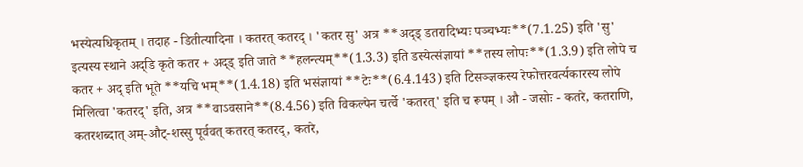भस्येत्यधिकृतम् । तदाह - डितीत्यादिना । कतरत् कतरद् । 'कतर सु' अत्र **अद्ड् डतरादिभ्यः पञ्चभ्यः**(7.1.25) इति 'सु' इत्यस्य स्थाने अद्डि कृते कतर + अद्ड् इति जाते **हलन्त्यम्**(1.3.3) इति डस्येत्संज्ञायां **तस्य लोपः**(1.3.9) इति लोपे च कतर + अद् इति भूते **यचि भम्**(1.4.18) इति भसंज्ञायां **टेः**(6.4.143) इति टिसञ्ज्ञकस्य रेफोत्तरवर्त्यकारस्य लोपे मिलित्वा 'कतरद्' इति, अत्र **वाऽवसाने**(8.4.56) इति विकल्पेन चर्त्वे 'कतरत्' इति च रूपम् । औ - जसोः - कतरे, कतराणि, कतरशब्दात् अम्-औट्-शस्सु पूर्ववत् कतरत् कतरद्, कतरे,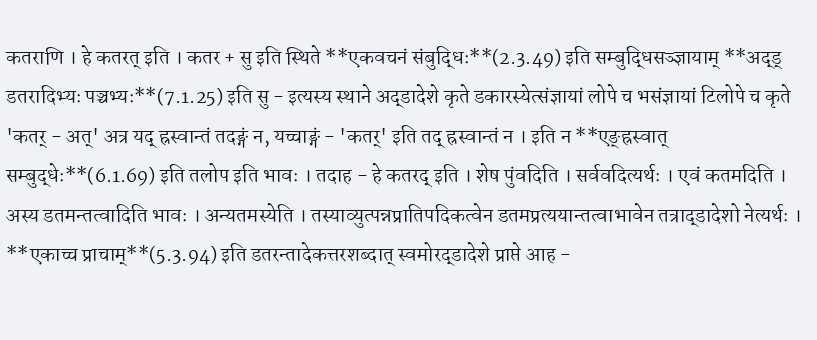कतराणि । हे कतरत् इति । कतर + सु इति स्थिते **एकवचनं संबुद्धिः**(2.3.49) इति सम्बुद्धिसञ्ज्ञायाम् **अद्ड् डतरादिभ्यः पञ्चभ्यः**(7.1.25) इति सु - इत्यस्य स्थाने अद्डादेशे कृते डकारस्येत्संज्ञायां लोपे च भसंज्ञायां टिलोपे च कृते 'कतर् - अत्' अत्र यद् ह्रस्वान्तं तदङ्गं न, यच्चाङ्गं - 'कतर्' इति तद् ह्रस्वान्तं न । इति न **एङ्ह्रस्वात् सम्बुद्धेः**(6.1.69) इति तलोप इति भावः । तदाह - हे कतरद् इति । शेष पुंवदिति । सर्ववदित्यर्थः । एवं कतमदिति । अस्य डतमन्तत्वादिति भावः । अन्यतमस्येति । तस्याव्युत्पन्नप्रातिपदिकत्वेन डतमप्रत्ययान्तत्वाभावेन तत्राद्डादेशो नेत्यर्थः । **एकाच्च प्राचाम्**(5.3.94) इति डतरन्तादेकत्तरशब्दात् स्वमोरद्डादेशे प्राप्ते आह -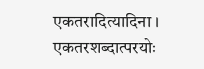एकतरादित्यादिना । एकतरशब्दात्परयोः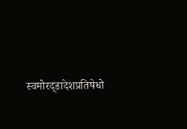स्वमोरद्डादेशप्रतिषेधो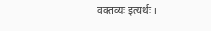वक्तव्यः इत्यर्थः ।